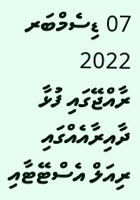07 ޑިސެމްބަރ 2022
ރާއްޖޭގައި ފުޅާ ދާއިރާއެއްގައި ރިއަލް އެސްޓޭޓާއި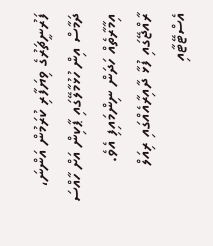ފަރުނީޗަރުގެ ވިޔަފާރި ކުރަމުން އަންނަ، ދަމާސް އިން ހުޅުމާލޭގައި ޕާކިން އަށް ހާއްސަ އިމާރާތެއް ހަދަން ނިންމައިފި އެވެ.
ރާއްޖޭގައި ފުޅާ ދާއިރާއެއްގައި ރިއަލް އެސްޓޭޓާއި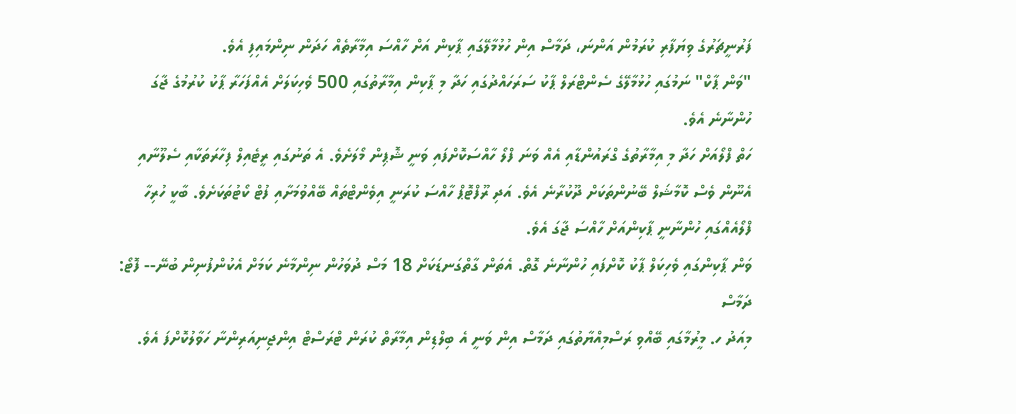ފަރުނީޗަރުގެ ވިޔަފާރި ކުރަމުން އަންނަ، ދަމާސް އިން ހުޅުމާލޭގައި ޕާކިން އަށް ހާއްސަ އިމާރާތެއް ހަދަން ނިންމައިފި އެވެ.
"ވަން ޕާކް" ނަމުގައި ހުޅުމާލޭގެ ސެންޓްރަލް ޕާކު ސަރަހައްދުގައި ހަދާ މި ޕާކިން އިމާރާތުގައި 500 ވެހިކަލަށް އެއްފަހަރާ ޕާކު ކުރުމުގެ ޖާގަ ހުންނާނެ އެވެ.
ހަތް ފްލޯއަށް ހަދާ މި އިމާރާތުގެ ގްރައުންޑާއި އެއް ވަނަ ފްލޯ ހާއްސަކޮށްފައި ވަނީ ޝޮޕިން މޯލަށެވެ. އެ ތަނުގައި ރީޓެއިލް ފިހާރަތަކާއި ސެލޫނާއި އެނޫން ވެސް ކޮމާޝަލް ބޭނުންތަކަށް ދޫކުރާނެ އެވެ. އަދި ރޫފްޓޮޕް ހާއްސަ ކުރަނީ އިވެންޓްތައް ބޭއްވުމަށާއި ފުޓް ކޯޓުތަކަށެވެ. ބާކީ ހުރިހާ ފްލޯއެއްގައި ހުންނާނީ ޕާކިންއަށް ހާއްސަ ޖާގަ އެވެ.
ވަން ޕާކިންގައި ވެހިކަލް ޕާކު ކޮށްފައި ހުންނާނެ ގޮތް. އެތަން ގާތްގަނޑަކަށް 18 މަސް ދުވަހުން ނިންމާނެ ކަމަށް އެކުންފުނިން ބުނޭ-- ފޮޓޯ: ދަމާސް
މިއަދު ހ. މީރުމާގައި ބޭއްވި ރަސްމިއްޔާތުގައި ދަމާސް އިން ވަނީ އެ ބިލްޑިން އިމާރާތް ކުރަން ޓްރަސްޓް އިންޖިނިއަރިންނާ ހަވާލުކޮށްފަ އެވެ.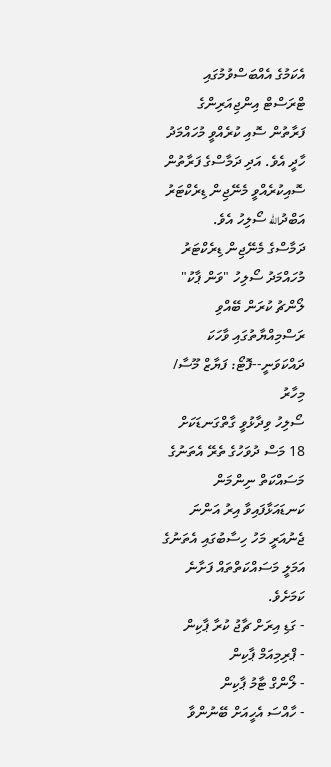އެކަމުގެ އެއްބަސްވުމުގައި ޓްރަސްޓް އިންޖިއަރިންގެ ފަރާތުން ސޮއި ކުރެއްވީ މުހައްމަދު ހާދީ އެވެ. އަދި ދަމާސްގެ ފަރާތުން ސޮއިކުރެއްވީ މެނޭޖިން ޑިރެކްޓަރު އަބްދުالله ސޯލިހު އެވެ.
ދަމާސްގެ މެނޭޖިން ޑިރެކްޓަރު މުހައްމަދު ސޯލިހު "ވަން ޕާކު" ލޯންޗު ކުރަން ބޭއްވި ރަސްމިއްޔާތުގައި ވާހަކަ ދައްކަވަނީ--ފޮޓޯ: ފަޔާޒް މޫސާ/ މިހާރު
ސޯލިހު ވިދާޅުވީ ގާތްގަނޑަކަށް 18 މަސް ދުވަހުގެ ތެރޭ އެތަނުގެ މަސައްކަތް ނިންމަން ކަނޑައަޅާފައިވާ އިރު އަންނަ ޖެނުއަރީ މަހު ހިސާބުގައި އެތަނުގެ އަމަލީ މަސައްކަތްތައް ފަށާނެ ކަމަށެވެ.
- ގަޑި އިރަށް ޗާޖު ކުރާ ޕާކިން
- ޕްރިމިއަމް ޕާކިން
- ލޯންގް ޓާމު ޕާކިން
- ހާއްސަ އެހީއަށް ބޭނުންވާ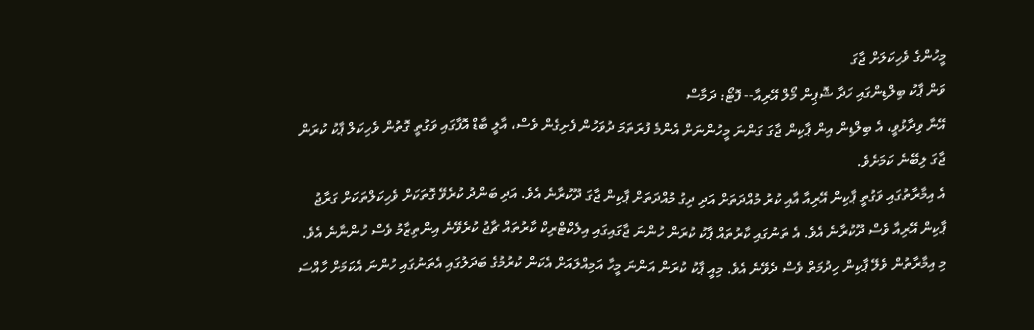މީހުންގެ ވެހިކަލަށް ޖާގަ
ވަން ޕާކު ބިލްޑިންގައި ހަދާ ޝޮޕިން މޯލް އޭރިއާ-- ފޮޓޯ: ދަމާސް
އޭނާ ވިދާޅުވީ، އެ ބިލްޑިން އިން ޕާކިން ޖާގަ ގަންނަ މީހުންނަށް އެންމެ ފުރަތަމަ ދުވަހުން ފެށިގެން ވެސް، އާލީ ބާޑް އޮފާގައި ވަގުތީ ގޮތުން ވެހިކަލް ޕާކު ކުރަން ޖާގަ ލިބޭނެ ކަމަށެވެ.
އެ އިމާރާތުގައި ވަގުތީ ޕާކިން އޭރިއާ އާއި ކުރު މުއްދަތަށް އަދި ދިގު މުއްދަތަށް ޕާކިން ޖާގަ ދޫކުރާނެ އެވެ. އަދި ބަންދު ކުރެވޭ ގޮތަކަށް ވެހިކަލްތަކަށް ގަރާޖު ޕާކިން އޭރިއާ ވެސް ދޫކުރާނެ އެވެ. އެ ތަނުގައި ކާރުތައް ޕާކު ކުރަން ހުންނަ ޖާގައިގައި އިލެކްޓްރިކް ކާރުތައް ޗާޖު ކުރެވޭނެ އިންތިޒާމު ވެސް ހުންނާނެ އެވެ.
މި އިމާރާތުން ވެލޭ ޕާކިން ހިދުމަތް ވެސް ދެވޭނެ އެވެ. މިއީ ޕާކު ކުރަން އަންނަ މީހާ އަމިއްލައަށް އެކަން ކުރުމުގެ ބަދަލުގައި އެތަނުގައި ހުންނަ އެކަމަށް ހާއްސަ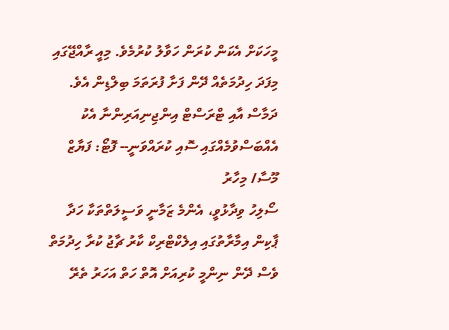މީހަކަށް އެކަން ކުރަން ހަވާލު ކުރުމެވެ. މިއީ ރާއްޖޭގައި މިފަދަ ހިދުމަތެއް ދޭން ފަށާ ފުރަތަމަ ބިލްޑިން އެވެ.
ދަމާސް އާއި ޓްރަސްޓް އިންޖިނިއަރިންނާ އެކު އެއްބަސްވުމެއްގައި ސޮއި ކުރައްވަނީ-- ފޮޓޯ: ފަޔާޒް މޫސާ/ މިހާރު
ސޯލިހު ވިދާޅުވީ، އެންމެ ޒަމާނީ ވަސީލަތްތަކާ ހަދާ ޕާކިން އިމާރާތުގައި އިލެކްޓްރިކް ކާރު ޗާޖު ކުރާ ހިދުމަތް ވެސް ދޭން ނިންމީ ކުރިއަށް އޮތް ހަތް އަހަރު ތެރޭ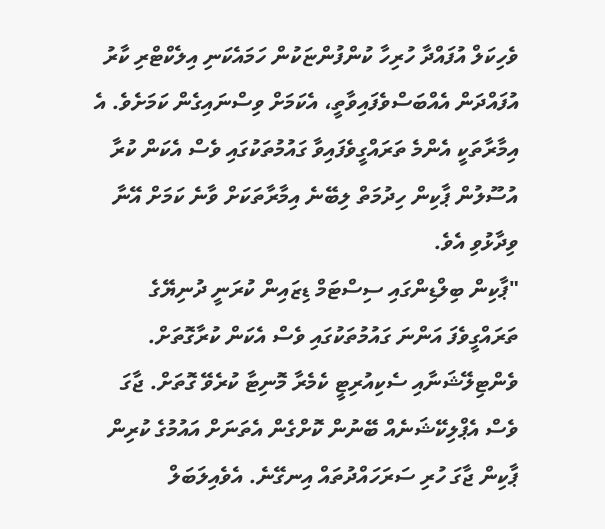ވެހިކަލް އުފައްދާ ހުރިހާ ކުންފުންޏަކުން ހަމައެކަނި އިލެކްޓްރި ކާރު އުފައްދަން އެއްބަސްވެފައިވާތީ، އެކަމަށް ވިސްނައިގެން ކަމަށެވެ. އެ އިމާރާތަކީ އެންމެ ތަރައްގީވެފައިވާ ގައުމުތަކުގައި ވެސް އެކަން ކުރާ އުސޫލުން ޕާކިން ހިދުމަތް ލިބޭނެ އިމާރާތަކަށް ވާނެ ކަމަށް އޭނާ ވިދާޅުވި އެވެ.
"ޕާކިން ބިލްޑިންގައި ސިސްޓަމް ޑިޒައިން ކުރަނީ ދުނިޔޭގެ ތަރައްގީވެފަ އަންނަ ގައުމުތަކުގައި ވެސް އެކަން ކުރާގޮތަށް. ވެންޓިލޭޝަނާއި ސެކިއުރިޓީ ކެމެރާ މޮނިޓާ ކުރެވޭ ގޮތަށް. ޖާގަ ވެސް އެޕްލިކޭޝަނެއް ބޭނުން ކޮށްގެން އެތަނަށް އައުމުގެ ކުރިން ޕާކިން ޖާގަ ހުރި ސަރަހައްދުތައް އިނގޭނެ. އެވެއިލަބަލް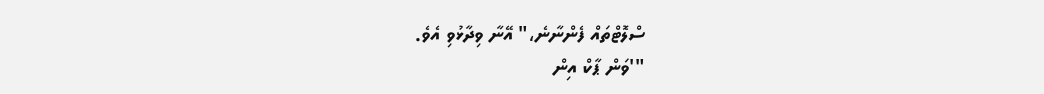ސްލޮޓްތައް ފެންނާނެ،" އޭނާ ވިދާޅުވި އެވެ.
"'ވަން ޕާކް އިން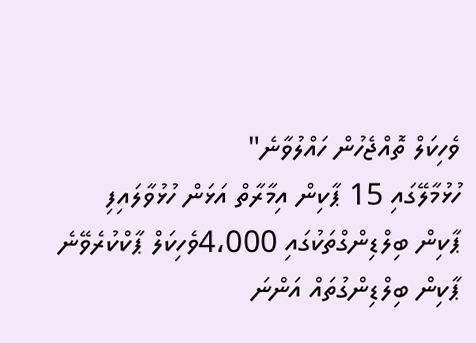ވެހިކަލް ތޮއްޖެހުން ހައްލުވާނެ"
ހުޅުމާލޭގައި 15 ޕާކިން އިމާރާތް އަޅަން ހުޅުވާލައިފި
ޕާކިން ބިލްޑިންގްތަކުގައި 4،000ވެހިކަލް ޕާކްކުރެވޭނެ
ޕާކިން ބިލްޑިންގުތައް އަންނަ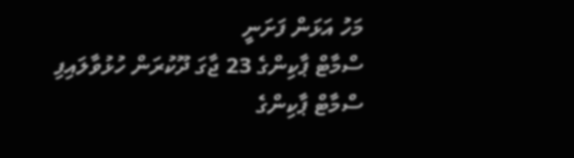މަހު އަޅަން ފަށަނީ
ސްމާޓް ޕާކިންގެ 23 ޖާގަ ދޫކުރަން ހުޅުވާލައިފި
ސްމާޓް ޕާކިންގެ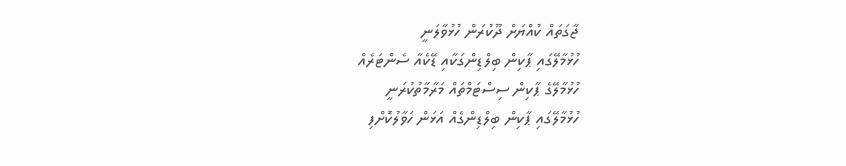ޖާގަތައް ކުއްޔަށް ދޫކުރަން ހުޅުވާލަނީ
ހުޅުމާލޭގައި ޕާކިން ބިލްޑިންގަކާއި ޑޭކެއާ ސެންޓަރެއް
ހުޅުމާލޭގެ ޕާކިން ސިސްޓަމްތައް މަރާމާތުކުރަނީ
ހުޅުމާލޭގައި ޕާކިން ބިލްޑިންގެއް އަޅަން ހަވާލުކޮށްފި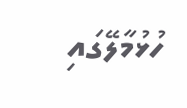ހުޅުމާލޭގައި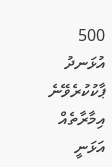500 އުޅަނދު ޕާކުކުރެވޭނެ އިމާރާތެއް އަޅަނީ